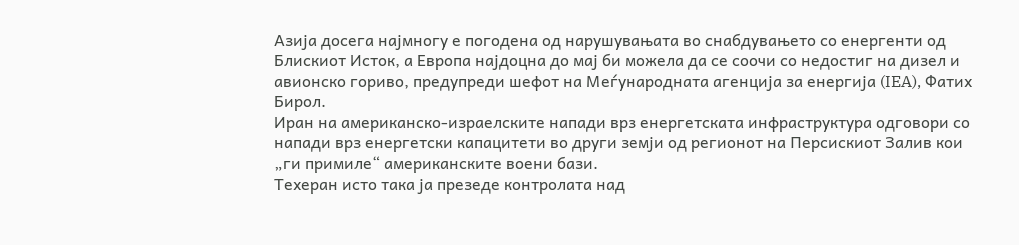Азија досега најмногу е погодена од нарушувањата во снабдувањето со енергенти од Блискиот Исток, а Европа најдоцна до мај би можела да се соочи со недостиг на дизел и авионско гориво, предупреди шефот на Меѓународната агенција за енергија (IEA), Фатих Бирол.
Иран на американско-израелските напади врз енергетската инфраструктура одговори со напади врз енергетски капацитети во други земји од регионот на Персискиот Залив кои „ги примиле“ американските воени бази.
Техеран исто така ја презеде контролата над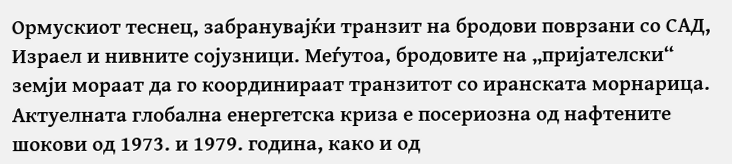Ормускиот теснец, забранувајќи транзит на бродови поврзани со САД, Израел и нивните сојузници. Меѓутоа, бродовите на „пријателски“ земји мораат да го координираат транзитот со иранската морнарица.
Актуелната глобална енергетска криза е посериозна од нафтените шокови од 1973. и 1979. година, како и од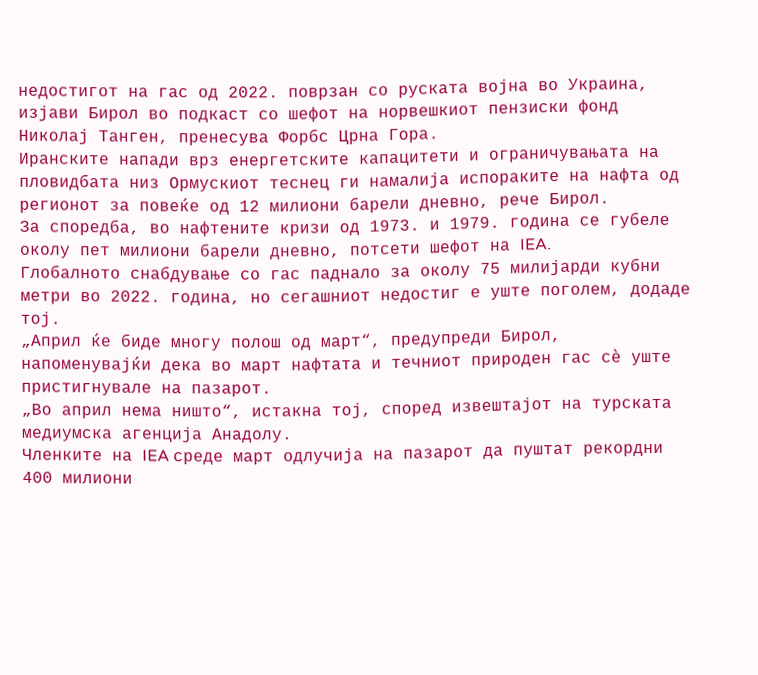недостигот на гас од 2022. поврзан со руската војна во Украина, изјави Бирол во подкаст со шефот на норвешкиот пензиски фонд Николaj Танген, пренесува Форбс Црна Гора.
Иранските напади врз енергетските капацитети и ограничувањата на пловидбата низ Ормускиот теснец ги намалија испораките на нафта од регионот за повеќе од 12 милиони барели дневно, рече Бирол.
За споредба, во нафтените кризи од 1973. и 1979. година се губеле околу пет милиони барели дневно, потсети шефот на IEA.
Глобалното снабдување со гас паднало за околу 75 милијарди кубни метри во 2022. година, но сегашниот недостиг е уште поголем, додаде тој.
„Април ќе биде многу полош од март“, предупреди Бирол, напоменувајќи дека во март нафтата и течниот природен гас сè уште пристигнувале на пазарот.
„Во април нема ништо“, истакна тој, според извештајот на турската медиумска агенција Анадолу.
Членките на IEA среде март одлучија на пазарот да пуштат рекордни 400 милиони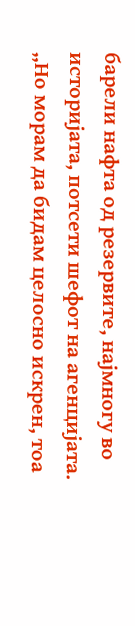барели нафта од резервите, најмногу во историјата, потсети шефот на агенцијата.
„Но морам да бидам целосно искрен, тоа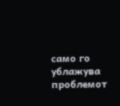само го ублажува проблемот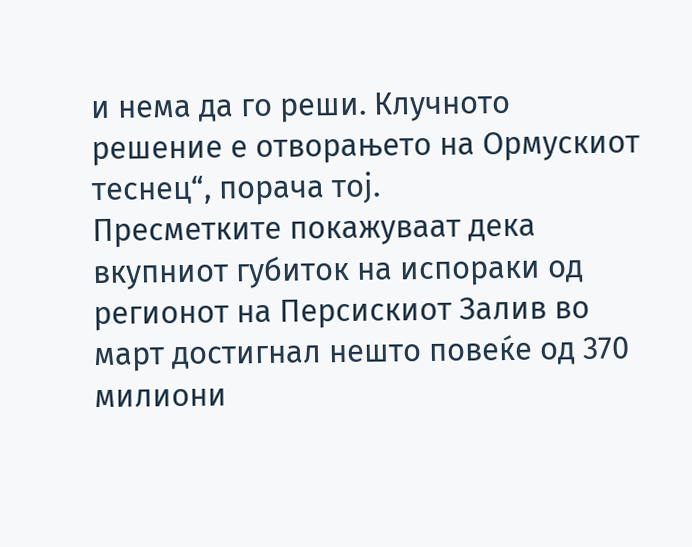и нема да го реши. Клучното решение е отворањето на Ормускиот теснец“, порача тој.
Пресметките покажуваат дека вкупниот губиток на испораки од регионот на Персискиот Залив во март достигнал нешто повеќе од 370 милиони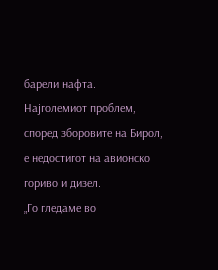барели нафта.
Најголемиот проблем, според зборовите на Бирол, е недостигот на авионско гориво и дизел.
„Го гледаме во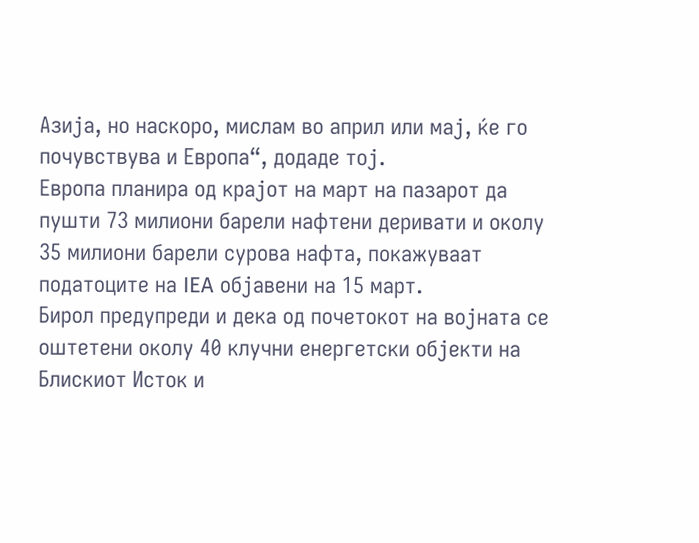Азија, но наскоро, мислам во април или мај, ќе го почувствува и Европа“, додаде тој.
Европа планира од крајот на март на пазарот да пушти 73 милиони барели нафтени деривати и околу 35 милиони барели сурова нафта, покажуваат податоците на IEA објавени на 15 март.
Бирол предупреди и дека од почетокот на војната се оштетени околу 40 клучни енергетски објекти на Блискиот Исток и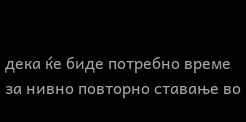дека ќе биде потребно време за нивно повторно ставање во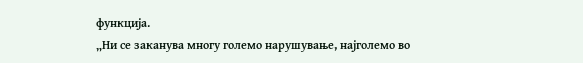функција.
„Ни се заканува многу големо нарушување, најголемо во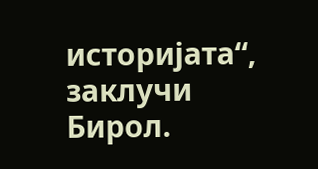историјата“, заклучи Бирол.